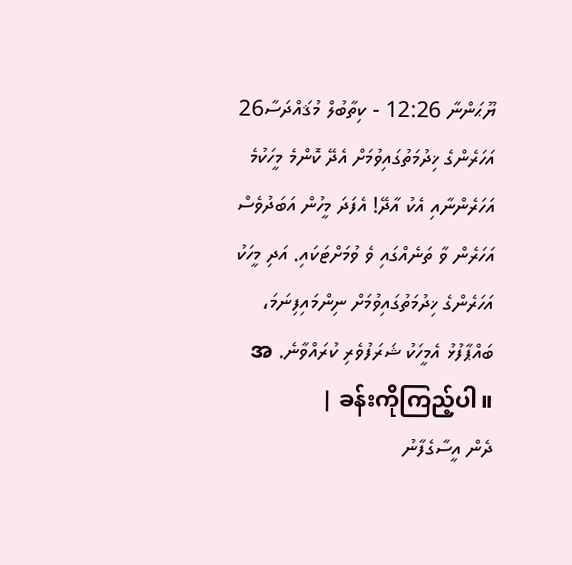ޔޫޙަންނާ 12:26 - ކިތާބުލް މުޤައްދަސާ26 އަހަރެންގެ ޚިދުމަތުގައިވުމަށް އެދޭ ކޮންމެ މީހަކުމެ އަހަރެންނާއި އެކު އާދޭ! އެފަދަ މީހުން އަބަދުވެސް އަހަރެން ވާ ތަނެއްގައި ވެ ވުމަށްޓަކައި. އަދި މީހަކު އަހަރެންގެ ޚިދުމަތުގައިވުމަށް ނިންމައިފިނަމަ، ބައްޕާފުޅު އެމީހަކު ޝަރަފުވެރި ކުރައްވާނެ. အခန်းကိုကြည့်ပါ။ |
ދެން އީސާގެފާނު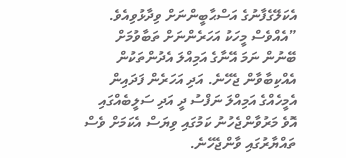އެކަލޭގެފާނުގެ އަސްޙާބީންނަށް ވިދާޅުވިއެވެ. ”އެއްވެސް މީހަކު އަހަރެންނަށް ތަބާވުމަށް ބޭނުން ނަމަ އޭނާގެ އަމިއްލަ އެދުންތަކުން އެއްކިބާވާން ޖެހޭނެ. އަދި އަހަރެން ފަދައިން އެމީހެއްގެ އަމިއްލަ ނަފްސު ދީ އަދި ސަލީބެއްގައި އޮވެ މަރުވާންޖެހުނު ކަމުގައި ވިޔަސް އެކަމަށް ވެސް ތައްޔާރުގައި ވާންޖެހޭނެ.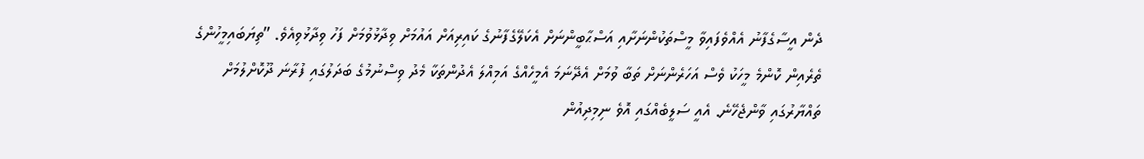ދެން އީސާގެފާނު އެއްވެފައިވާ މީސްތަކުންނަށާއި އަސްޙާބީންނަށް އެކަލޭގެފާނުގެ ކައިރިއަށް އައުމަށް ވިދާޅުވުމަށް ފަހު ވިދާޅުވިއެވެ. ”ތިޔަބައިމީހުންގެ ތެރެއިން ކޮންމެ މީހަކު ވެސް އަހަރެންނަށް ތަބާ ވުމަށް އެދޭނަމަ އެމީހެއްގެ އަމިއްލަ އެދުންތަކާ މެދު ވިސްނުމުގެ ބަދަލުގައި ފުރާނަ ދޫކޮށްލުމަށް ތައްޔާރުގައި ވާންޖެހޭނެ. އެއީ ސަލީބެއްގައި އޮވެ ނިމިދިއުން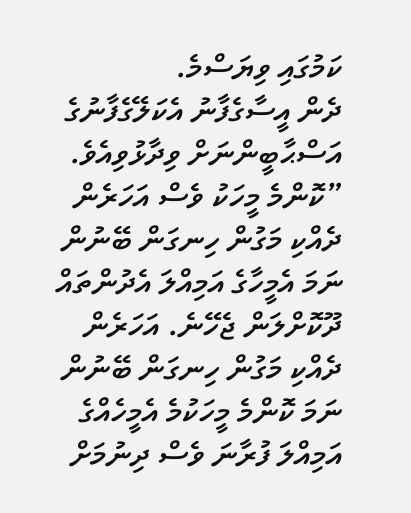ކަމުގައި ވިޔަސްމެ.
ދެން އީސާގެފާނު އެކަލޭގެފާނުގެ އަސްޙާބީންނަށް ވިދާޅުވިއެވެ. ”ކޮންމެ މީހަކު ވެސް އަހަރެން ދެއްކި މަގުން ހިނގަން ބޭނުން ނަމަ އެމީހާގެ އަމިއްލަ އެދުންތައް ދޫކޮށްލަން ޖެހޭނެ. އަހަރެން ދެއްކި މަގުން ހިނގަން ބޭނުން ނަމަ ކޮންމެ މީހަކުމެ އެމީހެއްގެ އަމިއްލަ ފުރާނަ ވެސް ދިނުމަށް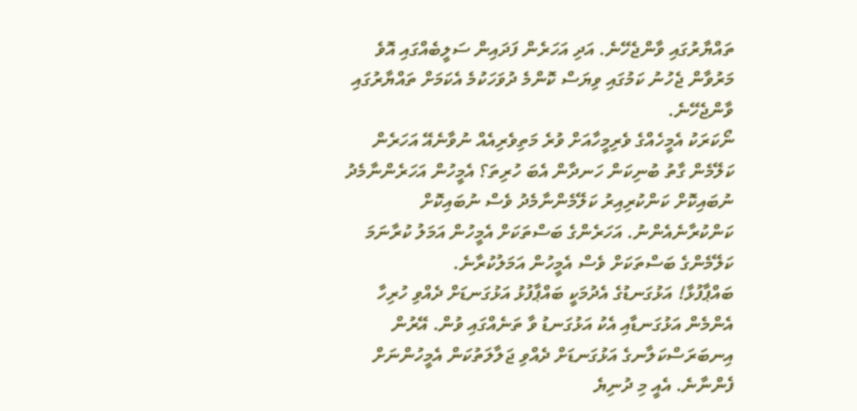ތައްޔާރުގައި ވާންޖެހޭނެ. އަދި އަހަރެން ފަދައިން ސަލީބެއްގައި އޮވެ މަރުވާން ޖެހުނު ކަމުގައި ވިޔަސް ކޮންމެ ދުވަހަކުމެ އެކަމަށް ތައްޔާރުގައި ވާންޖެހޭނެ.
ނޯކަރަކު އެމީހެއްގެ ވެރިމީހާއަށް ވުރެ މަތިވެރިއެއް ނުވާނެއޭ އަހަރެން ކަލޭމެން ގާތު ބުނިކަން ހަނދާން އެބަ ހުރިތަ؟ އެމީހުން އަހަރެންނާމެދު ނުބައިކޮށް ކަންކުރިއިރު ކަލޭމެންނާމެދު ވެސް ނުބައިކޮށް ކަންކުރާނެއެންނު. އަހަރެންގެ ބަސްތަކަށް އެމީހުން އަމަލު ކުރާނަމަ ކަލޭމެންގެ ބަސްތަކަށް ވެސް އެމީހުން އަމަލުކުރާނެ.
ބައްޕާފުޅާ! އަޅުގަނޑުގެ އެދުމަކީ ބައްޕާފުޅު އަޅުގަނޑަށް ދެއްވި ހުރިހާ އެންމެން އަޅުގަނޑާއި އެކު އަޅުގަނޑު ވާ ތަނެއްގައި ވުން. އޭރުން އިނބަރަސްކަލާނގެ އަޅުގަނޑަށް ދެއްވި ޖަލާލަތުކަން އެމީހުންނަށް ފެންނާނެ. އެއީ މި ދުނިޔެ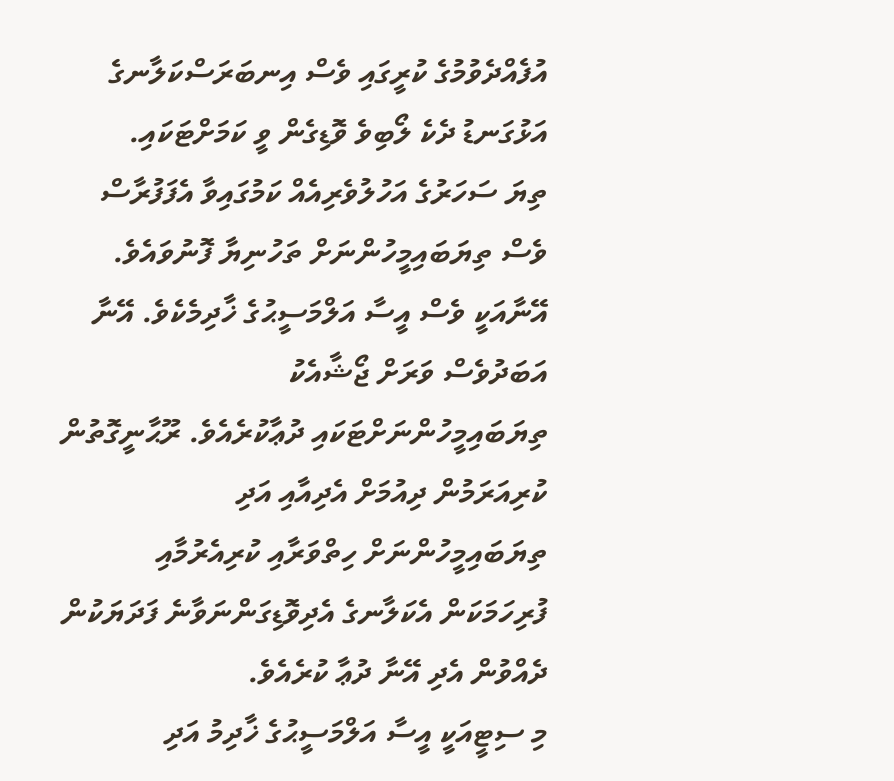އުފެއްދެވުމުގެ ކުރީގައި ވެސް އިނބަރަސްކަލާނގެ އަޅުގަނޑު ދެކެ ލޯބިވެ ވޮޑިގެން ވީ ކަމަށްޓަކައި.
ތިޔަ ސަހަރުގެ އަހުލުވެރިއެއް ކަމުގައިވާ އެފަފުރާސް ވެސް ތިޔަބައިމީހުންނަށް ތަހުނިޔާ ފޮނުވައެވެ. އޭނާއަކީ ވެސް އީސާ އަލްމަސީޙުގެ ޚާދިމެކެވެ. އޭނާ އަބަދުވެސް ވަރަށް ޖޯޝާއެކު ތިޔަބައިމީހުންނަށްޓަކައި ދުޢާކުރެއެވެ. ރޫޙާނީގޮތުން ކުރިއަރަމުން ދިއުމަށް އެދިއާއި އަދި ތިޔަބައިމީހުންނަށް ހިތްވަރާއި ކުރިއެރުމާއި ފުރިހަމަކަން އެކަލާނގެ އެދިވޮޑިގަންނަވާނެ ފަދަޔަކުން ދެއްވުން އެދި އޭނާ ދުޢާ ކުރެއެވެ.
މި ސިޓީއަކީ އީސާ އަލްމަސީޙުގެ ޚާދިމު އަދި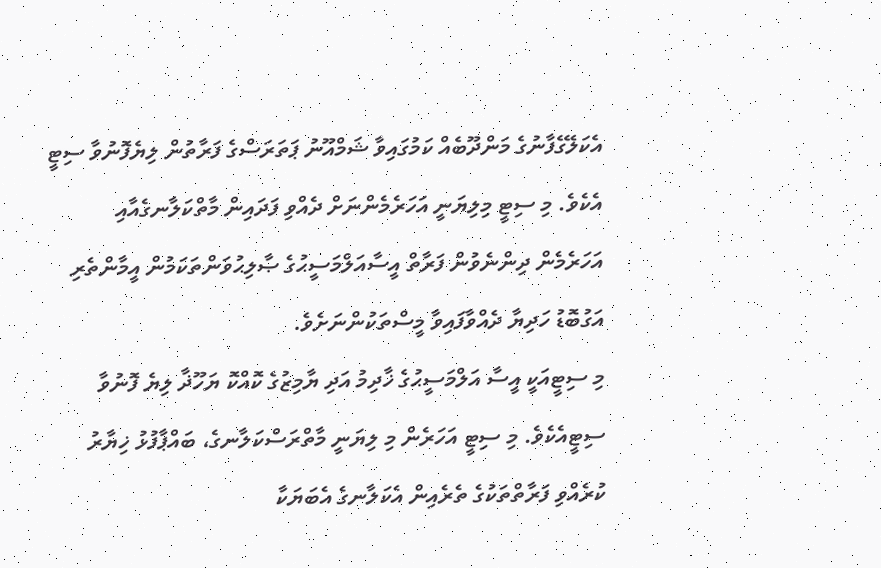އެކަލޭގެފާނުގެ މަންދޫބެއް ކަމުގައިވާ ޝަމްއޫނު ޕަތަރަސްގެ ފަރާތުން ލިޔެފޮނުވާ ސިޓީ އެކެވެ. މި ސިޓީ މިލިޔަނީ އަހަރެމެންނަށް ދެއްވި ފަދައިން މާތްކަލާނގެއާއި އަހަރެމެން ދިންނެވުން ފަރާތް އީސާއަލްމަސީޙުގެ ޞާލިޙުވަންތަކަމުން އީމާންތެރި އަގުބޮޑު ހަދިޔާ ދެއްވާފައިވާ މީސްތަކުންނަށެވެ.
މި ސިޓީއަކީ އީސާ އަލްމަސީޙުގެ ޚާދިމު އަދި ޔާމިޒުގެ ކޮއްކޮ ޔަހޫޛާ ލިޔެ ފޮނުވާ ސިޓީއެކެވެ. މި ސިޓީ އަހަރެން މި ލިޔަނީ މާތްރަސްކަލާނގެ، ބައްޕާފުޅު ޚިޔާރު ކުރެއްވި ފަރާތްތަކުގެ ތެރެއިން އެކަލާނގެ އެބަޔަކާ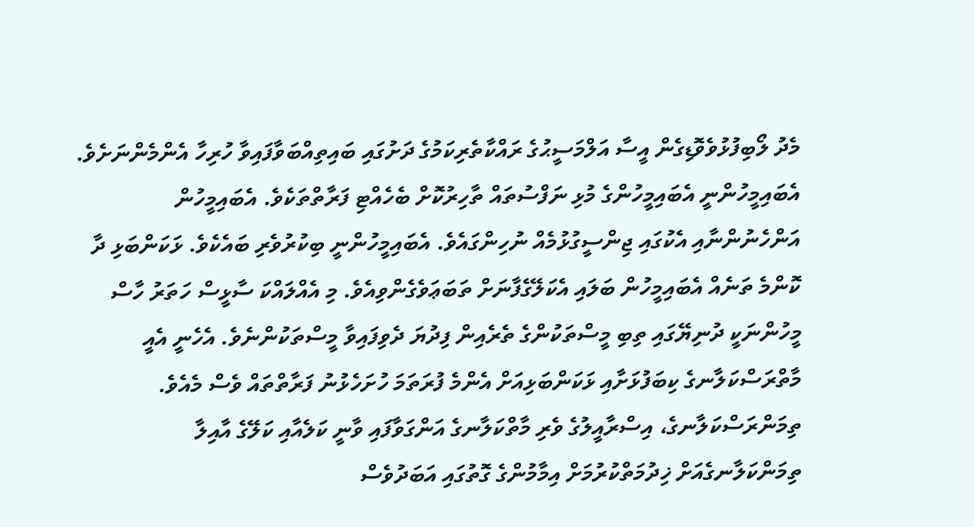މެދު ލޯބިފުޅުވެވޮޑިގެން އީސާ އަލްމަސީޙުގެ ރައްކާތެރިކަމުގެ ދަށުގައި ބައިތިއްބަވާފައިވާ ހުރިހާ އެންމެންނަށެވެ.
އެބައިމީހުންނީ އެބައިމީހުންގެ މުޅި ނަފްސުތައް ތާހިރުކޮށް ބެހެއްޓި ފަރާތްތަކެވެ. އެބައިމީހުން އަންހެނުންނާއި އެކުގައި ޖިންސީގުޅުމެއް ނުހިންގައެވެ. އެބައިމީހުންނީ ބިކުރުވެރި ބައެކެވެ. ޅަކަންބަޅި ދާ ކޮންމެ ތަނެއް އެބައިމީހުން ބަލައި އެކަލޭގެފާނަށް ތަބަޢަވެގެންވިއެވެ. މި އެއްލައްކަ ސާޅީސް ހަތަރު ހާސް މީހުންނަކީ ދުނިޔޭގައި ތިބި މީސްތަކުންގެ ތެރެއިން ފިދުޔަ ދެވިފައިވާ މީސްތަކުންނެވެ. އެހެނީ އެއީ މާތްރަސްކަލާނގެ ކިބަފުޅަށާއި ޅަކަންބަޅިއަށް އެންމެ ފުރަތަމަ ހުށަހެޅުނު ފަރާތްތައް ވެސް މެއެވެ.
ތިމަންރަސްކަލާނގެ، އިސްރާއީލުގެ ވެރި މާތްކަލާނގެ އަންގަވާފައި ވާނީ ކަލެއާއި ކަލޭގެ އާއިލާ ތިމަންކަލާނގެއަށް ޚިދުމަތްކުރުމަށް އިމާމުންގެ ގޮތުގައި އަބަދުވެސް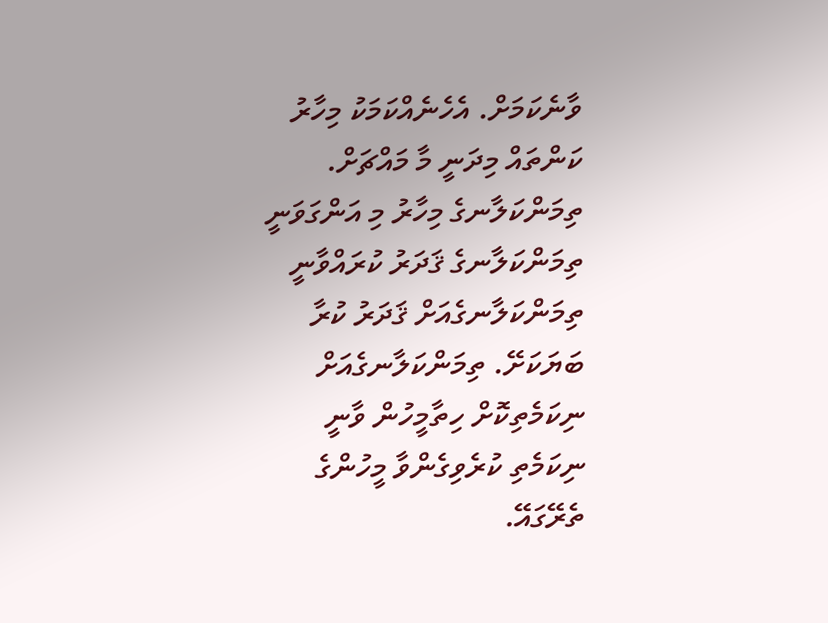ވާނެކަމަށް. އެހެނެއްކަމަކު މިހާރު ކަންތައް މިދަނީ މާ މައްޗަށް. ތިމަންކަލާނގެ މިހާރު މި އަންގަވަނީ ތިމަންކަލާނގެ ޤަދަރު ކުރައްވާނީ ތިމަންކަލާނގެއަށް ޤަދަރު ކުރާ ބަޔަކަށޭ. ތިމަންކަލާނގެއަށް ނިކަމެތިކޮށް ހިތާމީހުން ވާނީ ނިކަމެތި ކުރެވިގެންވާ މީހުންގެ ތެރޭގައޭ.